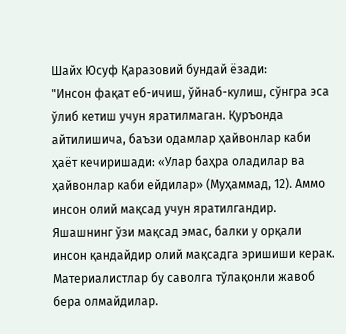Шайх Юсуф Қаразовий бундай ёзади:
"Инсон фақат еб-ичиш, ўйнаб-кулиш, сўнгра эса ўлиб кетиш учун яратилмаган. Қуръонда айтилишича, баъзи одамлар ҳайвонлар каби ҳаёт кечиришади: «Улар баҳра оладилар ва ҳайвонлар каби ейдилар» (Муҳаммад, 12). Аммо инсон олий мақсад учун яратилгандир.
Яшашнинг ўзи мақсад эмас, балки у орқали инсон қандайдир олий мақсадга эришиши керак. Материалистлар бу саволга тўлақонли жавоб бера олмайдилар.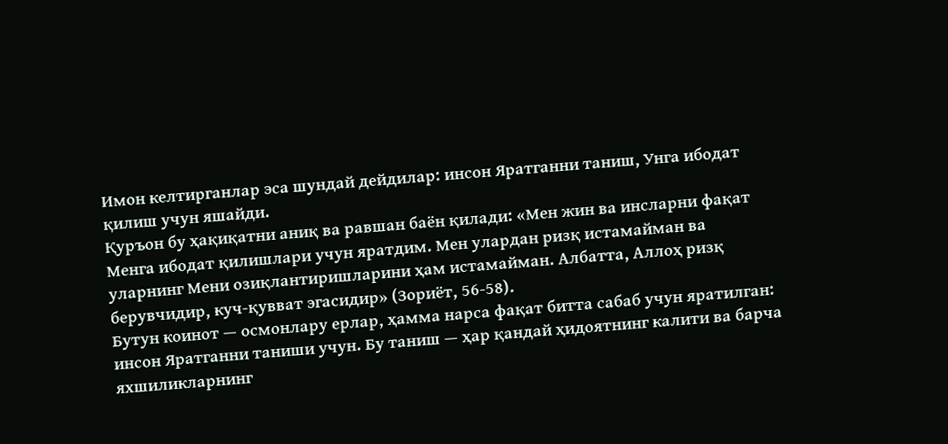Имон келтирганлар эса шундай дейдилар: инсон Яратганни таниш, Унга ибодат қилиш учун яшайди.
Қуръон бу ҳақиқатни аниқ ва равшан баён қилади: «Мен жин ва инсларни фақат Менга ибодат қилишлари учун яратдим. Мен улардан ризқ истамайман ва уларнинг Мени озиқлантиришларини ҳам истамайман. Албатта, Аллоҳ ризқ берувчидир, куч-қувват эгасидир» (Зориёт, 56-58).
Бутун коинот — осмонлару ерлар, ҳамма нарса фақат битта сабаб учун яратилган: инсон Яратганни таниши учун. Бу таниш — ҳар қандай ҳидоятнинг калити ва барча яхшиликларнинг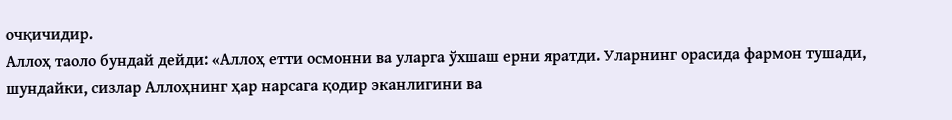очқичидир.
Аллоҳ таоло бундай дейди: «Аллоҳ етти осмонни ва уларга ўхшаш ерни яратди. Уларнинг орасида фармон тушади, шундайки, сизлар Аллоҳнинг ҳар нарсага қодир эканлигини ва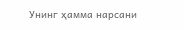Унинг ҳамма нарсани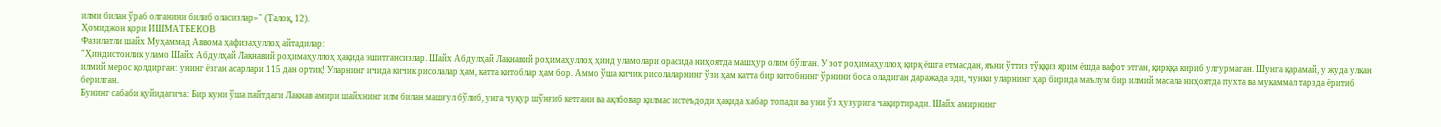илми билан ўраб олганини билиб оласизлар»" (Талоқ, 12).
Ҳомиджон қори ИШМАТБЕКОВ
Фазилатли шайх Муҳаммад Аввома ҳафизаҳуллоҳ айтадилар:
"Ҳиндистонлик уламо Шайх Абдулҳай Лакнавий роҳимаҳуллоҳ ҳақида эшитгансизлар. Шайх Абдулҳай Лакнавий роҳимаҳуллоҳ ҳинд уламолари орасида ниҳоятда машҳур олим бўлган. У зот роҳимаҳуллоҳ қирқ ёшга етмасдан, яъни ўттиз тўққиз ярим ёшда вафот этган, қирққа кириб улгурмаган. Шунга қарамай, у жуда улкан илмий мерос қолдирган: унинг ёзган асарлари 115 дан ортиқ! Уларнинг ичида кичик рисолалар ҳам, катта китоблар ҳам бор. Аммо ўша кичик рисолаларнинг ўзи ҳам катта бир китобнинг ўрнини боса оладиган даражада эди, чунки уларнинг ҳар бирида маълум бир илмий масала ниҳоятда пухта ва мукаммал тарзда ёритиб берилган.
Бунинг сабаби қуйидагича: Бир куни ўша пайтдаги Лакнав амири шайхнинг илм билан машғул бўлиб, унга чуқур шўнғиб кетгани ва ақлбовар қилмас истеъдоди ҳақида хабар топади ва уни ўз ҳузурига чақиртиради. Шайх амирнинг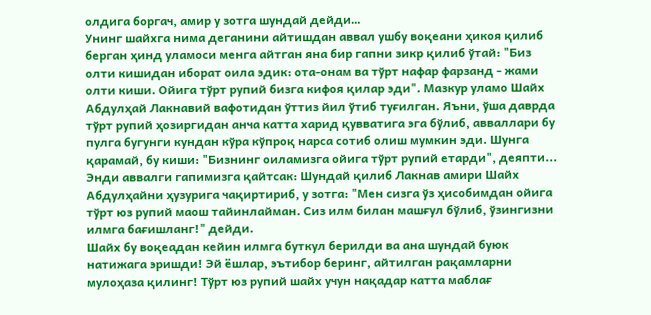олдига боргач, амир у зотга шундай дейди…
Унинг шайхга нима деганини айтишдан аввал ушбу воқеани ҳикоя қилиб берган ҳинд уламоси менга айтган яна бир гапни зикр қилиб ўтай: "Биз олти кишидан иборат оила эдик: ота-онам ва тўрт нафар фарзанд - жами олти киши. Ойига тўрт рупий бизга кифоя қилар эди". Мазкур уламо Шайх Абдулҳай Лакнавий вафотидан ўттиз йил ўтиб туғилган. Яъни, ўша даврда тўрт рупий ҳозиргидан анча катта харид қувватига эга бўлиб, авваллари бу пулга бугунги кундан кўра кўпроқ нарса сотиб олиш мумкин эди. Шунга қарамай, бу киши: "Бизнинг оиламизга ойига тўрт рупий етарди", деяпти...
Энди аввалги гапимизга қайтсак: Шундай қилиб Лакнав амири Шайх Абдулҳайни ҳузурига чақиртириб, у зотга: "Мен сизга ўз ҳисобимдан ойига тўрт юз рупий маош тайинлайман. Сиз илм билан машғул бўлиб, ўзингизни илмга бағишланг!" дейди.
Шайх бу воқеадан кейин илмга буткул берилди ва ана шундай буюк натижага эришди! Эй ёшлар, эътибор беринг, айтилган рақамларни мулоҳаза қилинг! Тўрт юз рупий шайх учун нақадар катта маблағ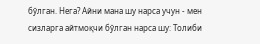бўлган. Нега? Айни мана шу нарса учун - мен сизларга айтмоқчи бўлган нарса шу: Толиби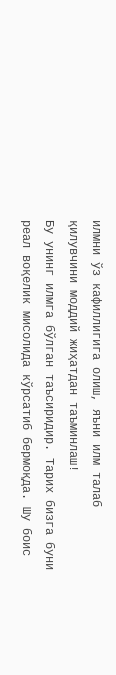илмни ўз кафиллигига олиш, яъни илм талаб қилувчини моддий жиҳатдан таъминлаш!
Бу унинг илмга бўлган таъсиридир. Тарих бизга буни реал воқелик мисолида кўрсатиб бермоқда. Шу боис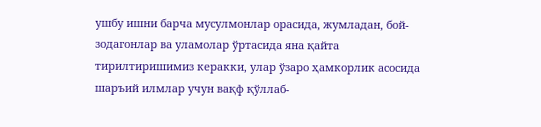ушбу ишни барча мусулмонлар орасида, жумладан, бой-зодагонлар ва уламолар ўртасида яна қайта тирилтиришимиз керакки, улар ўзаро ҳамкорлик асосида шаръий илмлар учун вақф қўллаб-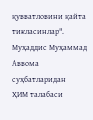қувватловини қайта тикласинлар".
Муҳаддис Муҳаммад Аввома суҳбатларидан
ҲИМ талабаси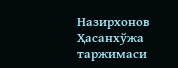Назирхонов Ҳасанхўжа таржимаси